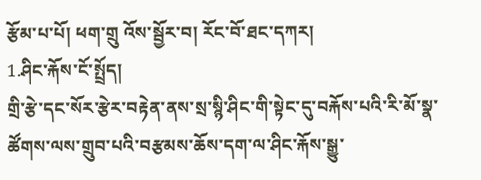རྩོམ་པ་པོ། ཕག་གྲུ འོས་སྦྱོར་བ། རོང་བོ་ཐང་དཀར།
1.ཤིང་རྐོས་ངོ་སྤྲོད།
གྲི་རྩེ་དང་སོར་རྩེར་བརྟེན་ནས་སྲ་སྙི་ཤིང་གི་སྟེང་དུ་བརྐོས་པའི་རི་མོ་སྣ་ཚོགས་ལས་གྲུབ་པའི་བརྩམས་ཆོས་དག་ལ་ཤིང་རྐོས་སྒྱུ་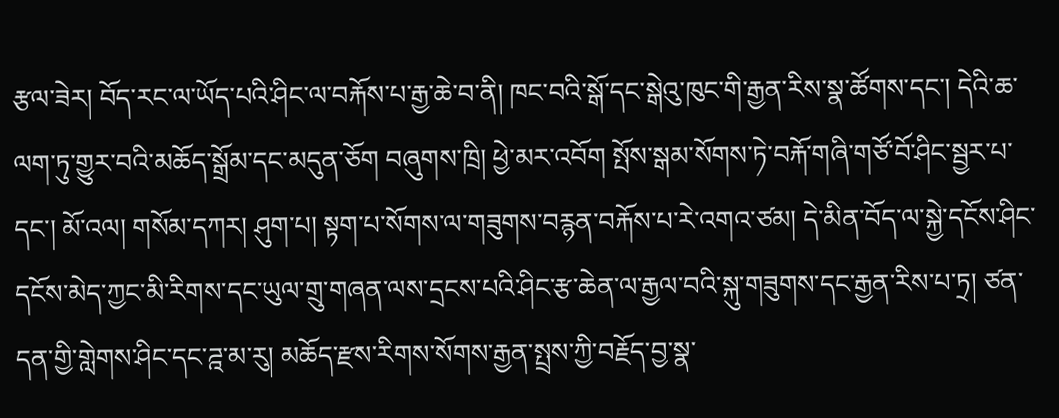རྩལ་ཟེར། བོད་རང་ལ་ཡོད་པའི་ཤིང་ལ་བརྐོས་པ་རྒྱ་ཆེ་བ་ནི། ཁང་བའི་སྒོ་དང་སྒེའུ་ཁུང་གི་རྒྱན་རིས་སྣ་ཚོགས་དང་། དེའི་ཆ་ལག་ཏུ་གྱུར་བའི་མཆོད་སྒྲོམ་དང་མདུན་ཅོག བཞུགས་ཁྲི། ཕྱེ་མར་འབོག སྤོས་སྒམ་སོགས་ཏེ་བརྐོ་གཞི་གཙོ་བོ་ཤིང་སྦྱར་པ་དང་། མོ་འལ། གསོམ་དཀར། ཤུག་པ། སྟག་པ་སོགས་ལ་གཟུགས་བརྙན་བརྐོས་པ་རེ་འགའ་ཙམ། དེ་མིན་བོད་ལ་སྐྱེ་དངོས་ཤིང་དངོས་མེད་ཀྱང་མི་རིགས་དང་ཡུལ་གྲུ་གཞན་ལས་དྲངས་པའི་ཤིང་རྩ་ཆེན་ལ་རྒྱལ་བའི་སྐུ་གཟུགས་དང་རྒྱན་རིས་པ་ཏྲ། ཙན་དན་གྱི་གླེགས་ཤིང་དང་ཌྰ་མ་རུ། མཆོད་རྫས་རིགས་སོགས་རྒྱན་སྤྲས་ཀྱི་བརྗོད་བྱ་སྣ་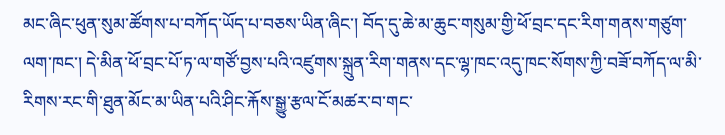མང་ཞིང་ཕུན་སུམ་ཚོགས་པ་བཀོད་ཡོད་པ་བཅས་ཡིན་ཞིང་། བོད་དུ་ཆེ་མ་ཆུང་གསུམ་གྱི་ཕོ་བྲང་དང་རིག་གནས་གཙུག་ལག་ཁང་། དེ་མིན་ཕོ་བྲང་པོ་ཏ་ལ་གཙོ་བྱས་པའི་འཛུགས་སྐྲུན་རིག་གནས་དང་ལྷ་ཁང་འདུ་ཁང་སོགས་ཀྱི་བཟོ་བཀོད་ལ་མི་རིགས་རང་གི་ཐུན་མོང་མ་ཡིན་པའི་ཤིང་རྐོས་སྒྱུ་རྩལ་ངོ་མཚར་བ་གང་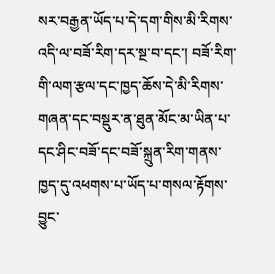སར་བརྒྱན་ཡོད་པ་དེ་དག་གིས་མི་རིགས་འདི་ལ་བཟོ་རིག་དར་སྔ་བ་དང་། བཟོ་རིག་གི་ལག་རྩལ་དང་ཁྱད་ཆོས་དེ་མི་རིགས་གཞན་དང་བསྡུར་ན་ཐུན་མོང་མ་ཡིན་པ་དང་ཤིང་བཟོ་དང་བཟོ་སྐྲུན་རིག་གནས་ཁྱད་དུ་འཕགས་པ་ཡོད་པ་གསལ་རྟོགས་བྱུང་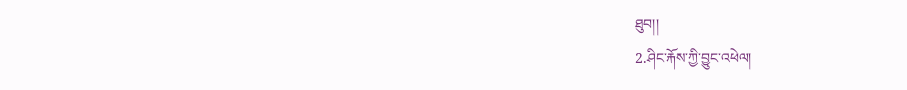ཐུབ།།
2.ཤིང་རྐོས་ཀྱི་བྱུང་འཕེལ།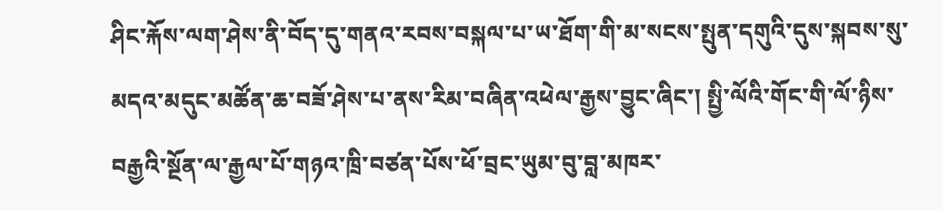ཤིང་རྐོས་ལག་ཤེས་ནི་བོད་དུ་གནའ་རབས་བསྐལ་པ་ཡ་ཐོག་གི་མ་སངས་སྤུན་དགུའི་དུས་སྐབས་སུ་མདའ་མདུང་མཚོན་ཆ་བཟོ་ཤེས་པ་ནས་རིམ་བཞིན་འཕེལ་རྒྱས་བྱུང་ཞིང་། སྤྱི་ལོའི་གོང་གི་ལོ་ཉིས་བརྒྱའི་སྔོན་ལ་རྒྱལ་པོ་གཉའ་ཁྲི་བཙན་པོས་ཕོ་བྲང་ཡུམ་བུ་བླ་མཁར་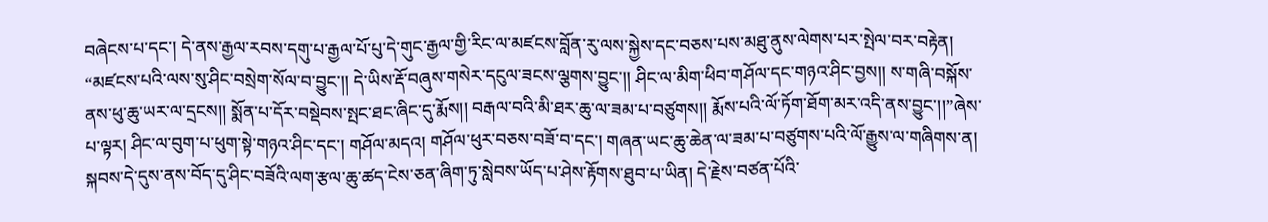བཞེངས་པ་དང་། དེ་ནས་རྒྱལ་རབས་དགུ་པ་རྒྱལ་པོ་པུ་དེ་གུང་རྒྱལ་གྱི་རིང་ལ་མཛངས་བློན་རུ་ལས་སྐྱེས་དང་བཅས་པས་མཐུ་ནུས་ལེགས་པར་སྤེལ་བར་བརྟེན། “མཛངས་པའི་ལས་སུ་ཤིང་བསྲེག་སོལ་བ་བྱུང་།། དེ་ཡིས་རྡོ་བཞུས་གསེར་དངུལ་ཟངས་ལྕགས་བྱུང་།། ཤིང་ལ་མིག་ཕིབ་གཤོལ་དང་གཉའ་ཤིང་བྱས།། ས་གཞི་བསྐོས་ནས་ཕུ་ཆུ་ཡར་ལ་དྲངས།། སྨོན་པ་དོར་བསྡེབས་སྤང་ཐང་ཞིང་དུ་རྨོས།། བརྒལ་བའི་མི་ཐར་ཆུ་ལ་ཟམ་པ་བཙུགས།། རྨོས་པའི་ལོ་ཏོག་ཐོག་མར་འདི་ནས་བྱུང་།།”ཞེས་པ་ལྟར། ཤིང་ལ་བུག་པ་ཕུག་སྟེ་གཉའ་ཤིང་དང་། གཤོལ་མདའ། གཤོལ་ཕུར་བཅས་བཟོ་བ་དང་། གཞན་ཡང་ཆུ་ཆེན་ལ་ཟམ་པ་བཙུགས་པའི་ལོ་རྒྱུས་ལ་གཞིགས་ན། སྐབས་དེ་དུས་ནས་བོད་དུ་ཤིང་བཟོའི་ལག་རྩལ་ཆུ་ཚད་ངེས་ཅན་ཞིག་ཏུ་སླེབས་ཡོད་པ་ཤེས་རྟོགས་ཐུབ་པ་ཡིན། དེ་རྗེས་བཙན་པོའི་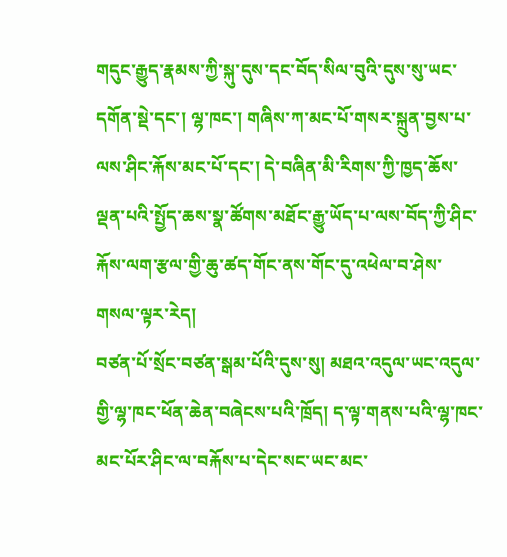གདུང་རྒྱུད་རྣམས་ཀྱི་སྐུ་དུས་དང་བོད་སིལ་བུའི་དུས་སུ་ཡང་དགོན་སྡེ་དང་། ལྷ་ཁང་། གཞིས་ཀ་མང་པོ་གསར་སྐྲུན་བྱས་པ་ལས་ཤིང་རྐོས་མང་པོ་དང་། དེ་བཞིན་མི་རིགས་ཀྱི་ཁྱད་ཆོས་ལྡན་པའི་སྤྱོད་ཆས་སྣ་ཚོགས་མཐོང་རྒྱུ་ཡོད་པ་ལས་བོད་ཀྱི་ཤིང་རྐོས་ལག་རྩལ་གྱི་ཆུ་ཚད་གོང་ནས་གོང་དུ་འཕེལ་བ་ཤེས་གསལ་ལྟར་རེད།
བཙན་པོ་སྲོང་བཙན་སྒམ་པོའི་དུས་སུ། མཐའ་འདུལ་ཡང་འདུལ་གྱི་ལྷ་ཁང་ཕོན་ཆེན་བཞེངས་པའི་ཁྲོད། ད་ལྟ་གནས་པའི་ལྷ་ཁང་མང་པོར་ཤིང་ལ་བརྐོས་པ་དེང་སང་ཡང་མང་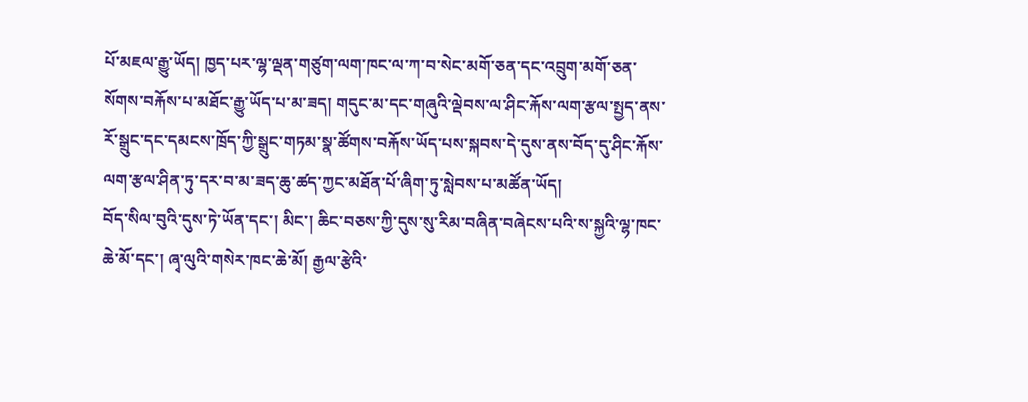པོ་མཇལ་རྒྱུ་ཡོད། ཁྱད་པར་ལྷ་ལྡན་གཙུག་ལག་ཁང་ལ་ཀ་བ་སེང་མགོ་ཅན་དང་འབྲུག་མགོ་ཅན་སོགས་བརྐོས་པ་མཐོང་རྒྱུ་ཡོད་པ་མ་ཟད། གདུང་མ་དང་གཞུའི་ལྡེབས་ལ་ཤིང་རྐོས་ལག་རྩལ་སྤྱད་ནས་རོ་སྒྲུང་དང་དམངས་ཁྲོད་ཀྱི་སྒྲུང་གཏམ་སྣ་ཚོགས་བརྐོས་ཡོད་པས་སྐབས་དེ་དུས་ནས་བོད་དུ་ཤིང་རྐོས་ལག་རྩལ་ཤིན་ཏུ་དར་བ་མ་ཟད་ཆུ་ཚད་ཀྱང་མཐོན་པོ་ཞིག་ཏུ་སླེབས་པ་མཚོན་ཡོད།
བོད་སིལ་བུའི་དུས་ཏེ་ཡོན་དང་། མིང་། ཆིང་བཅས་ཀྱི་དུས་སུ་རིམ་བཞིན་བཞེངས་པའི་ས་སྐྱའི་ལྷ་ཁང་ཆེ་མོ་དང་། ཞྭ་ལུའི་གསེར་ཁང་ཆེ་མོ། རྒྱལ་རྩེའི་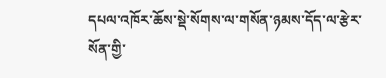དཔལ་འཁོར་ཆོས་སྡེ་སོགས་ལ་གསོན་ཉམས་དོད་ལ་རྩེར་སོན་གྱི་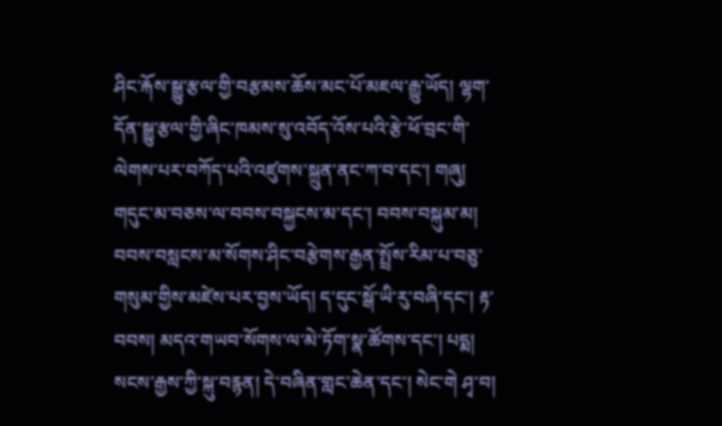ཤིང་རྐོས་སྒྱུ་རྩལ་གྱི་བརྩམས་ཆོས་མང་པོ་མཇལ་རྒྱུ་ཡོད། ལྷག་དོན་སྒྱུ་རྩལ་གྱི་ཞིང་ཁམས་སུ་འབོད་འོས་པའི་རྩེ་ཕོ་བྲང་གི་ལེགས་པར་བཀོད་པའི་འཛུགས་སྐྲུན་ནང་ཀ་བ་དང་། གཞུ། གདུང་མ་བཅས་ལ་བབས་བསྐྱངས་མ་དང་། བབས་བསྐུམ་མ། བབས་བསླངས་མ་སོགས་ཤིང་བརྩེགས་རྒྱན་སྤྲོས་རིམ་པ་བཅུ་གསུམ་གྱིས་མཛེས་པར་བྱས་ཡོད། ད་དུང་སྒོ་ཡི་རུ་བཞི་དང་། རྟ་བབས། མདའ་གཡབ་སོགས་ལ་མེ་ཏོག་སྣ་ཚོགས་དང་། པདྨ། སངས་རྒྱས་ཀྱི་སྐུ་བརྙན། དེ་བཞིན་གླང་ཆེན་དང་། སེང་གེ ཤྭ་བ།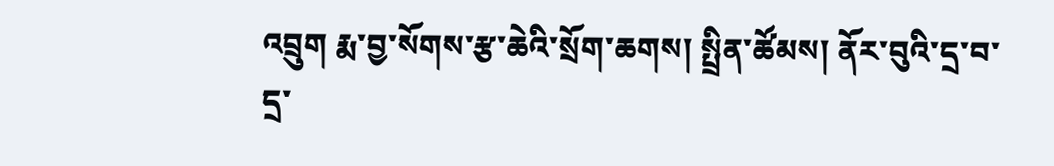འབྲུག རྨ་བྱ་སོགས་རྩ་ཆེའི་སྲོག་ཆགས། སྤྲིན་ཚོམས། ནོར་བུའི་དྲ་བ་དྲ་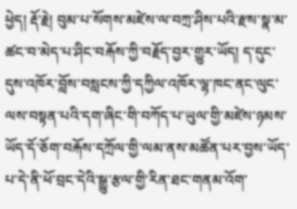ཕྱེད། རྡོ་རྗེ། བུམ་པ་སོགས་མཛེས་ལ་བཀྲ་ཤིས་པའི་རྫས་སྣ་མ་ཚང་བ་མེད་པ་ཤིང་བརྐོས་ཀྱི་བརྗོད་བྱར་གྱུར་ཡོད། ད་དུང་དུས་འཁོར་བློས་བསླངས་ཀྱི་དཀྱིལ་འཁོར་ལྷ་ཁང་ནང་ལུང་ལས་བསྟན་པའི་དག་ཞིང་གི་བཀོད་པ་ཡུལ་གྱི་མཛེས་ཉམས་ཡོད་དོ་ཅོག་བརྐོས་དཀྲོལ་གྱི་ལམ་ནས་མཚོན་པར་བྱས་ཡོད་པ་དེ་ནི་ཕོ་བྲང་དེའི་སྒྱུ་རྩལ་གྱི་རིན་ཐང་གནམ་འོག་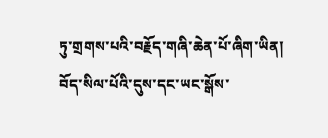ཏུ་གྲགས་པའི་བརྗོད་གཞི་ཆེན་པོ་ཞིག་ཡིན།
བོད་སིལ་པོའི་དུས་དང་ཡང་སྒོས་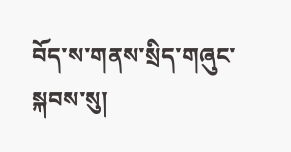བོད་ས་གནས་སྲིད་གཞུང་སྐབས་སུ།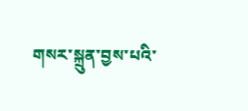གསར་སྐྲུན་བྱས་པའི་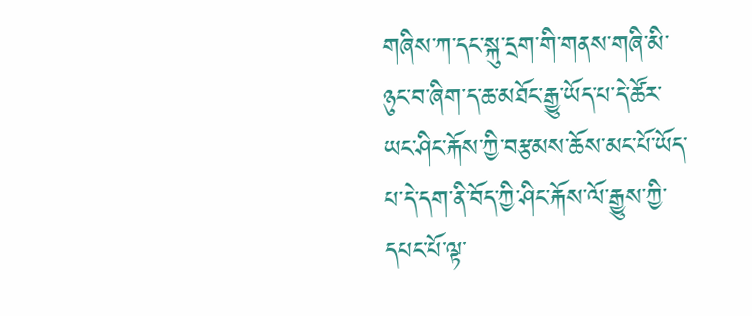གཞིས་ཀ་དང་སྐུ་དྲག་གི་གནས་གཞི་མི་ཉུང་བ་ཞིག་ད་ཆ་མཐོང་རྒྱུ་ཡོད་པ་དེ་ཚོར་ཡང་ཤིང་རྐོས་ཀྱི་བརྩམས་ཆོས་མང་པོ་ཡོད་པ་དེ་དག་ནི་བོད་ཀྱི་ཤིང་རྐོས་ལོ་རྒྱུས་ཀྱི་དཔང་པོ་ལྟ་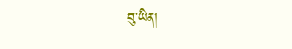བུ་ཡིན།